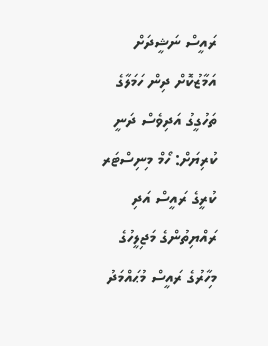ރައީސް ނަޝީދަށް އަމާޒުކޮށް ދިން ހަމަލާގެ ތަހުގީގު އަދިވެސް ދަނީ ކުރިޔަށް: ހޯމް މިނިސްޓަރ
ކުރީގެ ރައީސް އަދި ރައްޔިތުންގެ މަޖިލީހުގެ މިހާރުގެ ރައީސް މުޙައްމަދު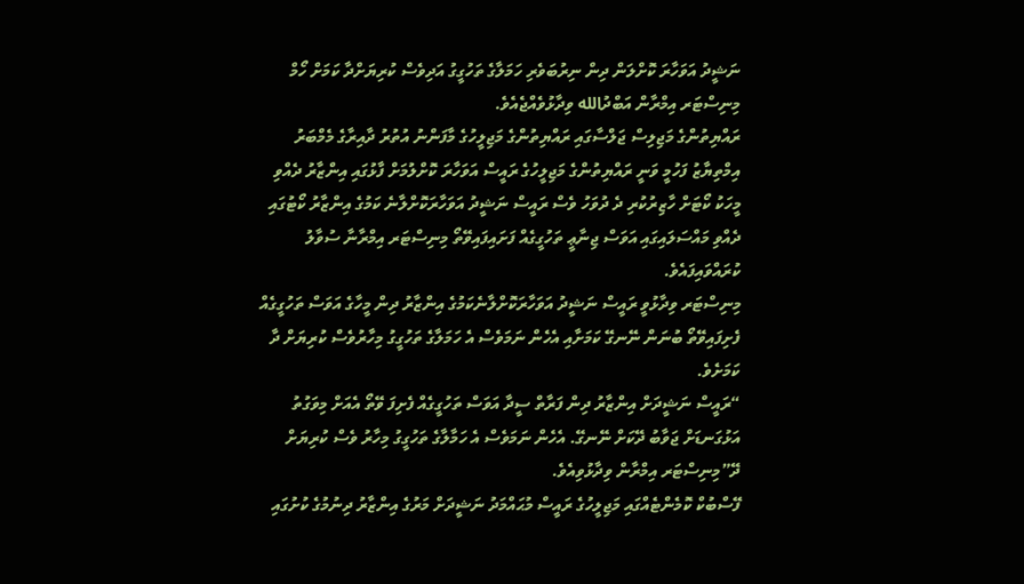ނަޝީދު އަވަހާރަ ކޮށްލަން ދިން ނިރުބަވެރި ހަމަލާގެ ތަހުގީގު އަދިވެސް ކުރިޔަށްދާ ކަމަށް ހޯމް މިނިސްޓަރ އިމްރާން އަބްދުالله ވިދާޅުވެއްޖެއެވެ.
ރައްޔިތުންގެ މަޖިލިސް ޖަލްސާގައި ރައްޔިތުންގެ މަޖިލީހުގެ މާފަންނު އުތުރު ދާއިރާގެ މެމްބަރު އިމްތިޔާޒު ފަހުމީ ވަނީ ރައްޔިތުންގެ މަޖިލީހުގެ ރައީސް އަވަހާރަ ކޮށްލުމަށް ފާޅުގައި އިންޒާރު ދެއްވި މީހަކު ކޯޓަށް ހާޒިރުކުރި ދެ ދުވަހު ވެސް ރައީސް ނަޝީދު އަވަހާރަކޮށްލާނެ ކަމުގެ އިންޒާރު ކޯޓުގައި ދެއްވި މައްސަލައިގައި އަވަސް ޖިނާޢީ ތަހުގީގެއް ފަށައިފައިވޭތޯ މިނިސްޓަރ އިމްރާނާ ސުވާލު ކުރައްވައިފައެވެ.
މިނިސްޓަރ ވިދާޅުވީ ރައީސް ނަޝީދު އަވަހާރަކޮށްލާނެކަމުގެ އިންޒާރު ދިން މީހާގެ އަވަސް ތަހުގީގެއް ފެށިފައިވޭތޯ ބުނަން ނޭނގޭ ކަމަށާއި އެހެން ނަމަވެސް އެ ހަމަލާގެ ތަހުގީގު މިހާރުވެސް ކުރިޔަށް ދާ ކަމަށެވެ.
“ރައީސް ނަޝީދަށް އިންޒާރު ދިން ފަރާތް ސީދާ އަވަސް ތަހުގީގެއް ފެށިފަ ވޭތޯ އެއަށް މިވަގުތު އަޅުގަނޑަށް ޖަވާބު ދޭކަށް ނޭނގޭ. އެހެން ނަމަވެސް އެ ހަމާލާގެ ތަހުގީގު މިހާރު ވެސް ކުރިޔަށް ދޭ”މިނިސްޓަރ އިމްރާން ވިދާޅުވިއެވެ.
ފޭސްބުކް ކޮމެންޓެއްގައި މަޖިލީހުގެ ރައީސް މުޙައްމަދު ނަޝީދަށް މަރުގެ އިންޒާރު ދިނުމުގެ ކުށުގައި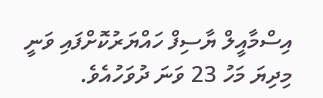އިސްމާއީލް ޔާސިފް ހައްޔަރުކޮށްފައި ވަނީ މިދިޔަ މަހު 23 ވަނަ ދުވަހުއެވެ.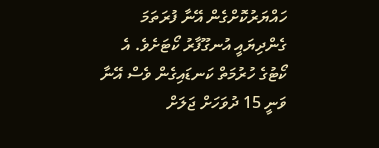ހައްޔަރުކޮށްގެން އޭނާ ފުރަތަމަ ގެންދިޔައީ އުނގޫފާރު ކޯޓަށެވެ. އެ ކޯޓުގެ ހުރުމަތް ކަނޑައިގެން ވެސް އޭނާ ވަނީ 15 ދުވަހަށް ޖަލަށް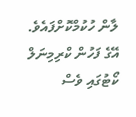ލާން ހުކުމްކޮށްފައެވެ.
އޭގެ ފަހުން ކްރިމިނަލް ކޯޓުގައި ވެސް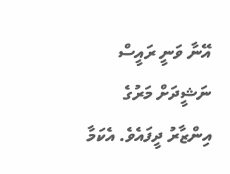އޭނާ ވަނީ ރައީސް ނަޝީދަށް މަރުގެ އިންޒާރު ދީފައެވެ. އެކަމާ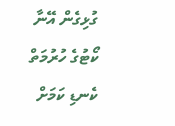ގުޅިގެން އޭނާ ކޯޓުގެ ހުރުމަތް ކެނޑި ކަމަށް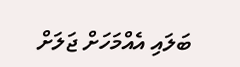ބަލައި އެއްމަހަށް ޖަލަށް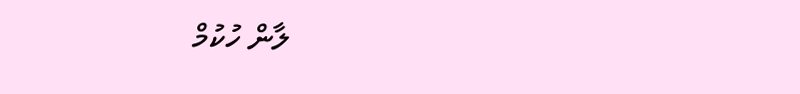ލާން ހުކުމް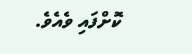ކޮށްފައި ވެއެވެ.